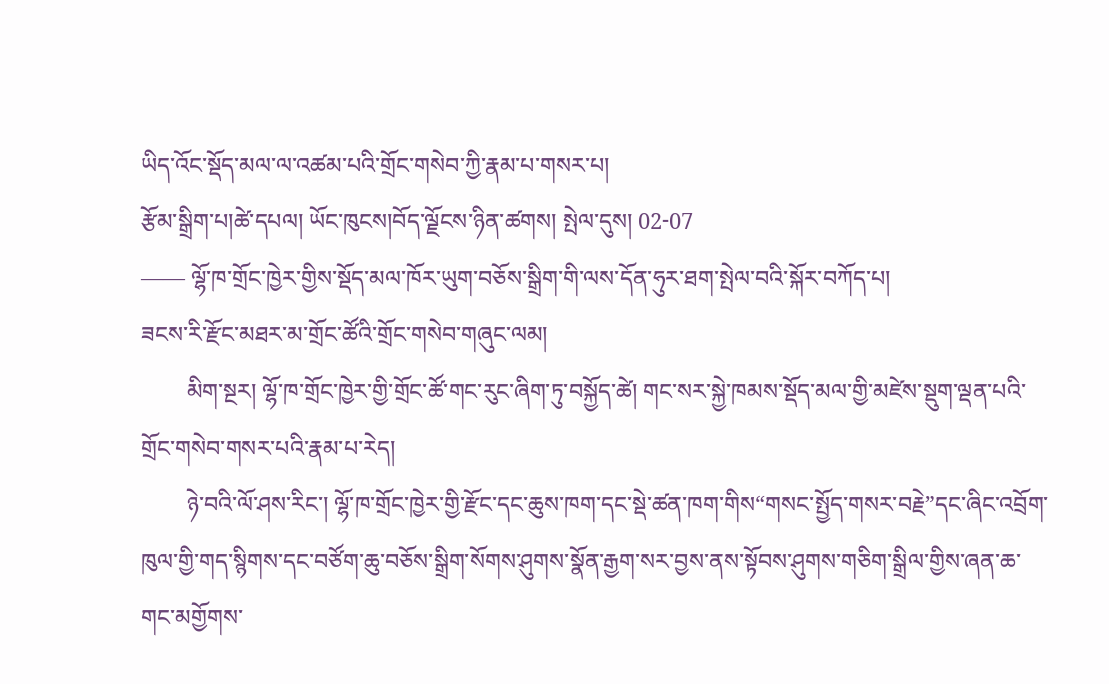ཡིད་འོང་སྡོད་མལ་ལ་འཚམ་པའི་གྲོང་གསེབ་ཀྱི་རྣམ་པ་གསར་པ།
རྩོམ་སྒྲིག་པ།ཚེ་དཔལ། ཡོང་ཁུངས།བོད་ལྗོངས་ཉིན་ཚགས། སྤེལ་དུས། 02-07
—— ལྷོ་ཁ་གྲོང་ཁྱེར་གྱིས་སྡོད་མལ་ཁོར་ཡུག་བཅོས་སྒྲིག་གི་ལས་དོན་ཧུར་ཐག་སྤེལ་བའི་སྐོར་བཀོད་པ།
ཟངས་རི་རྫོང་མཐར་མ་གྲོང་ཚོའི་གྲོང་གསེབ་གཞུང་ལམ།
        མིག་སྔར། ལྷོ་ཁ་གྲོང་ཁྱེར་གྱི་གྲོང་ཚོ་གང་རུང་ཞིག་ཏུ་བསྐྱོད་ཚེ། གང་སར་སྐྱེ་ཁམས་སྡོད་མལ་གྱི་མཛེས་སྡུག་ལྡན་པའི་གྲོང་གསེབ་གསར་པའི་རྣམ་པ་རེད།
        ཉེ་བའི་ལོ་ཤས་རིང་། ལྷོ་ཁ་གྲོང་ཁྱེར་གྱི་རྫོང་དང་ཆུས་ཁག་དང་སྡེ་ཚན་ཁག་གིས“གསང་སྤྱོད་གསར་བརྗེ”དང་ཞིང་འབྲོག་ཁུལ་གྱི་གད་སྙིགས་དང་བཙོག་ཆུ་བཅོས་སྒྲིག་སོགས་ཤུགས་སྣོན་རྒྱག་སར་བྱས་ནས་སྟོབས་ཤུགས་གཅིག་སྒྲིལ་གྱིས་ཞན་ཆ་གང་མགྱོགས་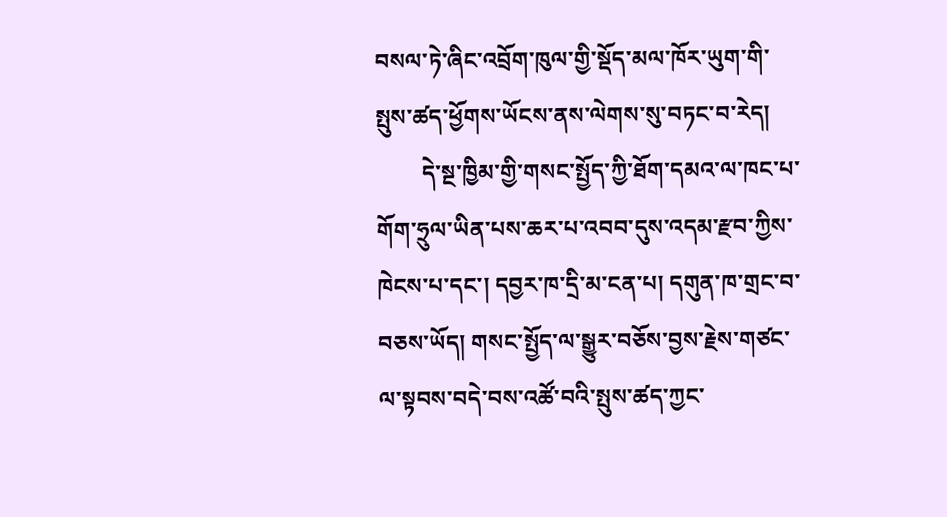བསལ་ཏེ་ཞིང་འབྲོག་ཁུལ་གྱི་སྡོད་མལ་ཁོར་ཡུག་གི་སྤུས་ཚད་ཕྱོགས་ཡོངས་ནས་ལེགས་སུ་བཏང་བ་རེད།
        དེ་སྔ་ཁྱིམ་གྱི་གསང་སྤྱོད་ཀྱི་ཐོག་དམའ་ལ་ཁང་པ་གོག་ཧྲུལ་ཡིན་པས་ཆར་པ་འབབ་དུས་འདམ་རྫབ་ཀྱིས་ཁེངས་པ་དང་། དབྱར་ཁ་དྲི་མ་ངན་པ། དགུན་ཁ་གྲང་བ་བཅས་ཡོད། གསང་སྤྱོད་ལ་སྒྱུར་བཅོས་བྱས་རྗེས་གཙང་ལ་སྟབས་བདེ་བས་འཚོ་བའི་སྤུས་ཚད་ཀྱང་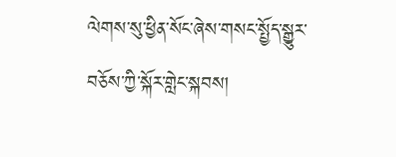ལེགས་སུ་ཕྱིན་སོང་ཞེས་གསང་སྤྱོད་སྒྱུར་བཅོས་ཀྱི་སྐོར་གླེང་སྐབས།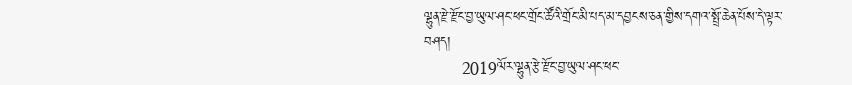ལྷུན་རྫེ་རྫོང་བྱ་ཡུལ་ཤང་ཕང་གྲོང་ཚོའི་གྲོང་མི་པད་མ་དབྱངས་ཅན་གྱིས་དགའ་སྤྲོ་ཆེན་པོས་དེ་ལྟར་བཤད།
        2019ལོར་ལྷུན་རྩེ་རྫོང་བྱ་ཡུལ་ཤང་ཕང་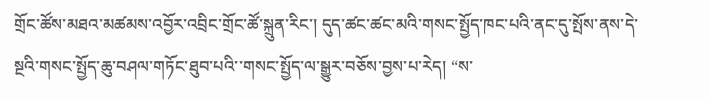གྲོང་ཚོས་མཐའ་མཚམས་འབྱོར་འབྲིང་གྲོང་ཚོ་སྐྲུན་རིང་། དུད་ཚང་ཚང་མའི་གསང་སྤྱོད་ཁང་པའི་ནང་དུ་སྤོས་ནས་དེ་སྔའི་གསང་སྤྱོད་ཆུ་བཤལ་གཏོང་ཐུབ་པའི་་གསང་སྤྱོད་ལ་སྒྱུར་བཅོས་བྱས་པ་རེད། “ས་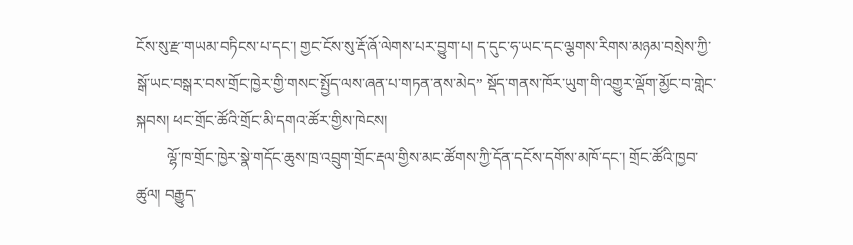ངོས་སུ་རྫ་གཡམ་བཏིངས་པ་དང་། གྱང་ངོས་སུ་རྡོ་ཞོ་ལེགས་པར་བྱུག་པ། ད་དུང་ཧ་ཡང་དང་ལྕགས་རིགས་མཉམ་བསྲེས་ཀྱི་སྒོ་ཡང་བསྒར་བས་གྲོང་ཁྱེར་གྱི་གསང་སྤྱོད་ལས་ཞན་པ་གཏན་ནས་མེད” སྡོད་གནས་ཁོར་ཡུག་གི་འགྱུར་ལྡོག་མྱོང་བ་གླེང་སྐབས། ཕང་གྲོང་ཚོའི་གྲོང་མི་དགའ་ཚོར་གྱིས་ཁེངས།
        ལྷོ་ཁ་གྲོང་ཁྱེར་སྣེ་གདོང་ཆུས་ཁྲ་འབྲུག་གྲོང་རྡལ་གྱིས་མང་ཚོགས་ཀྱི་དོན་དངོས་དགོས་མཁོ་དང་། གྲོང་ཚོའི་ཁྱབ་ཚུལ། བརྒྱུད་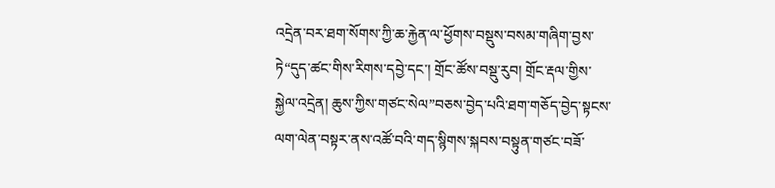འདྲེན་བར་ཐག་སོགས་ཀྱི་ཆ་རྐྱེན་ལ་ཕྱོགས་བསྡུས་བསམ་གཞིག་བྱས་ཏེ“དུད་ཚང་གིས་རིགས་དབྱེ་དང་། གྲོང་ཚོས་བསྡུ་རུབ། གྲོང་རྡལ་གྱིས་སྐྱེལ་འདྲེན། ཆུས་ཀྱིས་གཙང་སེལ”བཅས་བྱེད་པའི་ཐག་གཅོད་བྱེད་སྟངས་ལག་ལེན་བསྟར་ནས་འཚོ་བའི་གད་སྙིགས་སྐབས་བསྟུན་གཙང་བཟོ་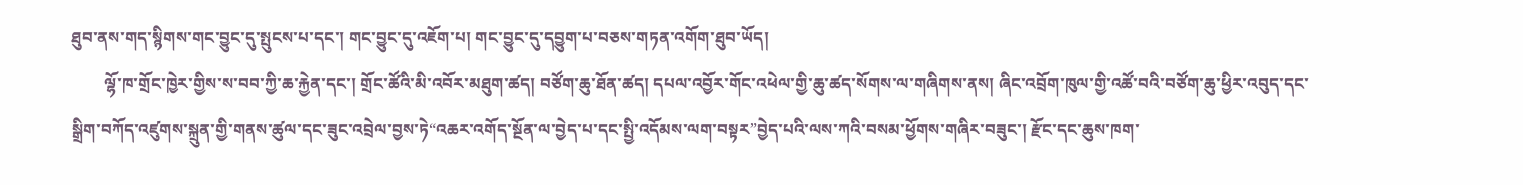ཐུབ་ནས་གད་སྙིགས་གང་བྱུང་དུ་སྤུངས་པ་དང་། གང་བྱུང་དུ་འཇོག་པ། གང་བྱུང་དུ་དབྱུག་པ་བཅས་གཏན་འགོག་ཐུབ་ཡོད།
        ལྷོ་ཁ་གྲོང་ཁྱེར་གྱིས་ས་བབ་ཀྱི་ཆ་རྐྱེན་དང་། གྲོང་ཚོའི་མི་འབོར་མཐུག་ཚད། བཙོག་ཆུ་ཐོན་ཚད། དཔལ་འབྱོར་གོང་འཕེལ་གྱི་ཆུ་ཚད་སོགས་ལ་གཞིགས་ནས། ཞིང་འབྲོག་ཁུལ་གྱི་འཚོ་བའི་བཙོག་ཆུ་ཕྱིར་འབུད་དང་སྒྲིག་བཀོད་འཛུགས་སྐྲུན་གྱི་གནས་ཚུལ་དང་ཟུང་འབྲེལ་བྱས་ཏེ“འཆར་འགོད་སྔོན་ལ་བྱེད་པ་དང་སྤྱི་འདོམས་ལག་བསྟར”བྱེད་པའི་ལས་ཀའི་བསམ་ཕྱོགས་གཞིར་བཟུང་། རྫོང་དང་ཆུས་ཁག་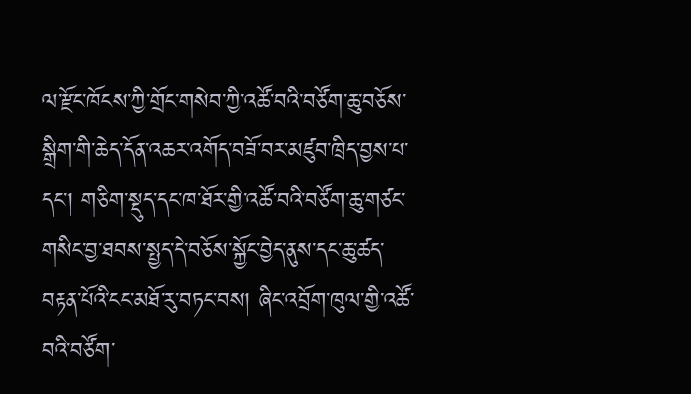ལ་རྫོང་ཁོངས་ཀྱི་གྲོང་གསེབ་ཀྱི་འཚོ་བའི་བཙོག་ཆུ་བཅོས་སྒྲིག་གི་ཆེད་དོན་འཆར་འགོད་བཟོ་བར་མཛུབ་ཁྲིད་བྱས་པ་དང་། གཅིག་སྡུད་དང་ཁ་ཐོར་གྱི་འཚོ་བའི་བཙོག་ཆུ་གཙང་གསིང་བྱ་ཐབས་སྤྱད་དེ་བཅོས་སྐྱོང་བྱེད་ནུས་དང་ཆུ་ཚད་བརྟན་པོའི་ངང་མཐོ་རུ་བཏང་བས། ཞིང་འབྲོག་ཁུལ་གྱི་འཚོ་བའི་བཙོག་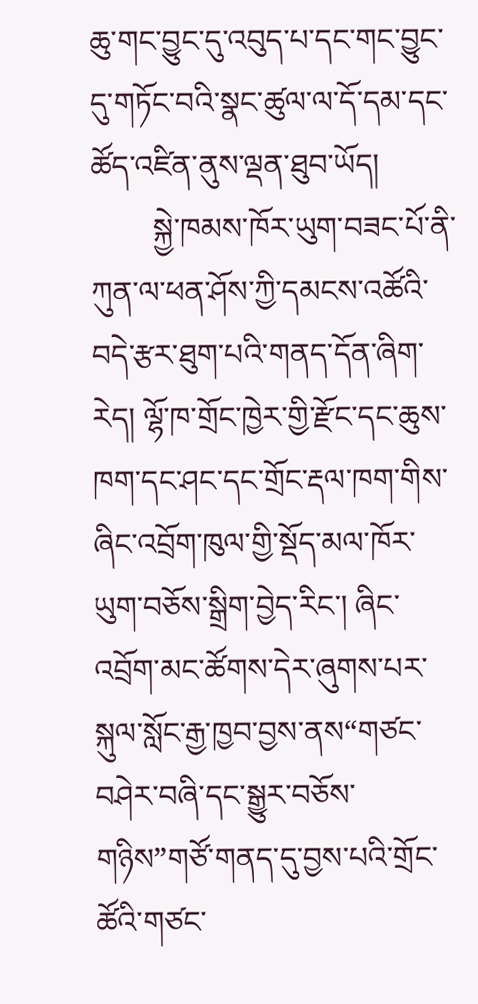ཆུ་གང་བྱུང་དུ་འབུད་པ་དང་གང་བྱུང་དུ་གཏོང་བའི་སྣང་ཚུལ་ལ་དོ་དམ་དང་ཚོད་འཛིན་ནུས་ལྡན་ཐུབ་ཡོད།
        སྐྱེ་ཁམས་ཁོར་ཡུག་བཟང་པོ་ནི་ཀུན་ལ་ཕན་ཤོས་ཀྱི་དམངས་འཚོའི་བདེ་རྩར་ཐུག་པའི་གནད་དོན་ཞིག་རེད། ལྷོ་ཁ་གྲོང་ཁྱེར་གྱི་རྫོང་དང་ཆུས་ཁག་དང་ཤང་དང་གྲོང་རྡལ་ཁག་གིས་ཞིང་འབྲོག་ཁུལ་གྱི་སྡོད་མལ་ཁོར་ཡུག་བཅོས་སྒྲིག་བྱེད་རིང་། ཞིང་འབྲོག་མང་ཚོགས་དེར་ཞུགས་པར་སྐུལ་སློང་རྒྱ་ཁྱབ་བྱས་ནས“གཙང་བཤེར་བཞི་དང་སྒྱུར་བཅོས་གཉིས”གཙོ་གནད་དུ་བྱས་པའི་གྲོང་ཚོའི་གཙང་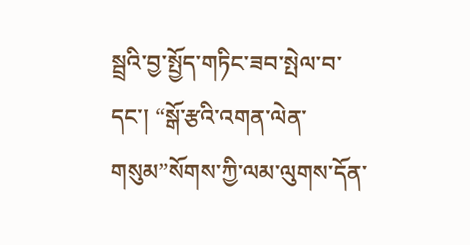སྦྲའི་བྱ་སྤྱོད་གཏིང་ཟབ་སྤེལ་བ་དང་། “སྒོ་རྩའི་འགན་ལེན་གསུམ”སོགས་ཀྱི་ལམ་ལུགས་དོན་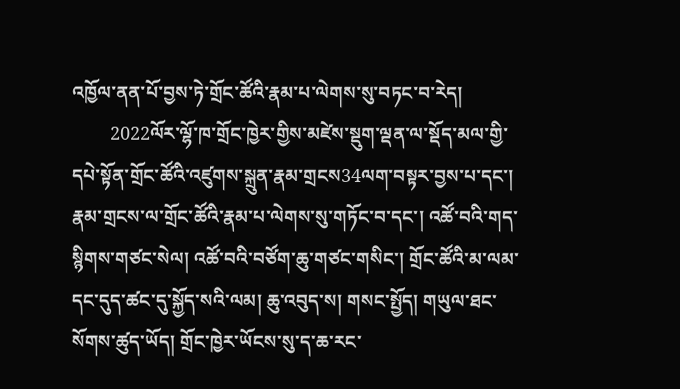འཁྱོལ་ནན་པོ་བྱས་ཏེ་གྲོང་ཚོའི་རྣམ་པ་ལེགས་སུ་བཏང་བ་རེད།
        2022ལོར་ལྷོ་ཁ་གྲོང་ཁྱེར་གྱིས་མཛེས་སྡུག་ལྡན་ལ་སྡོད་མལ་གྱི་དཔེ་སྟོན་གྲོང་ཚོའི་འཛུགས་སྐྲུན་རྣམ་གྲངས34ལག་བསྟར་བྱས་པ་དང་། རྣམ་གྲངས་ལ་གྲོང་ཚོའི་རྣམ་པ་ལེགས་སུ་གཏོང་བ་དང་། འཚོ་བའི་གད་སྙིགས་གཙང་སེལ། འཚོ་བའི་བཙོག་ཆུ་གཙང་གསིང་། གྲོང་ཚོའི་མ་ལམ་དང་དུད་ཚང་དུ་སྐྱོད་སའི་ལམ། ཆུ་འབུད་ས། གསང་སྤྱོད། གཡུལ་ཐང་སོགས་ཚུད་ཡོད། གྲོང་ཁྱེར་ཡོངས་སུ་ད་ཆ་རང་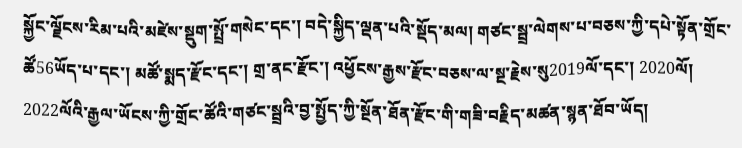སྐྱོང་ལྗོངས་རིམ་པའི་མཛེས་སྡུག་སྤྲོ་གསེང་དང་། བདེ་སྐྱིད་ལྡན་པའི་སྡོད་མལ། གཙང་སྦྲ་ལེགས་པ་བཅས་ཀྱི་དཔེ་སྟོན་གྲོང་ཚོ56ཡོད་པ་དང་། མཚོ་སྨད་རྫོང་དང་། གྲ་ནང་རྫོང་། འཕྱོངས་རྒྱས་རྫོང་བཅས་ལ་སྔ་རྗེས་སུ2019ལོ་དང་། 2020ལོ། 2022ལོའི་རྒྱལ་ཡོངས་ཀྱི་གྲོང་ཚོའི་གཙང་སྦྲའི་བྱ་སྤྱོད་ཀྱི་སྔོན་ཐོན་རྫོང་གི་གཟི་བརྗིད་མཚན་སྙན་ཐོབ་ཡོད།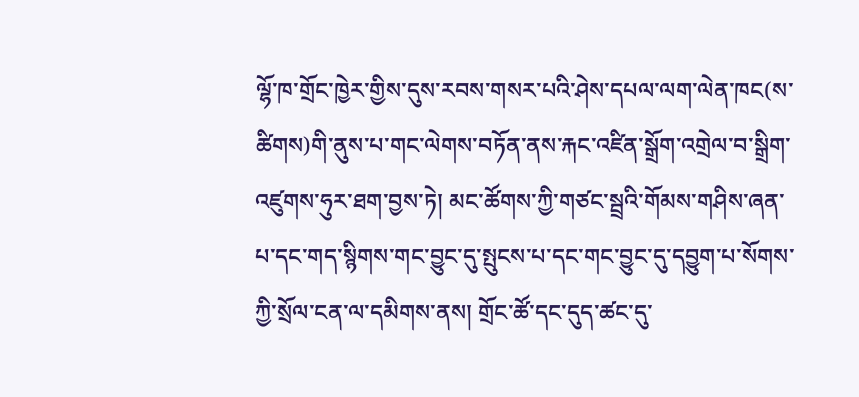ལྷོ་ཁ་གྲོང་ཁྱེར་གྱིས་དུས་རབས་གསར་པའི་ཤེས་དཔལ་ལག་ལེན་ཁང(ས་ཚིགས)གི་ནུས་པ་གང་ལེགས་བཏོན་ནས་རྐང་འཛིན་སྒྲོག་འགྲེལ་བ་སྒྲིག་འཛུགས་ཧུར་ཐག་བྱས་ཏེ། མང་ཚོགས་ཀྱི་གཙང་སྦྲའི་གོམས་གཤིས་ཞན་པ་དང་གད་སྙིགས་གང་བྱུང་དུ་སྤུངས་པ་དང་གང་བྱུང་དུ་དབྱུག་པ་སོགས་ཀྱི་སྲོལ་ངན་ལ་དམིགས་ནས། གྲོང་ཚོ་དང་དུད་ཚང་དུ་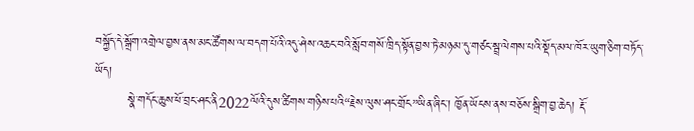བསྐྱོད་དེ་སྒྲོག་འགྲེལ་བྱས་ནས་མང་ཚོགས་ལ་བདག་པོའི་འདུ་ཤེས་འཆང་བའི་སློབ་གསོ་ཁྲིད་སྟོན་བྱས་ཏེ་མཉམ་དུ་གཙང་སྦྲ་ལེགས་པའི་སྡོད་མལ་ཁོར་ཡུག་ཅིག་བཏོད་ཡོད།
        སྣེ་གདོང་ཆུས་ཕོ་བྲང་ཤང་ནི2022ལོའི་དུས་ཚིགས་གཉིས་པའི“རྗེས་ལུས་ཤང་གྲོང”ཡིན་ཞིང་། ཁྱོན་ཡོངས་ནས་བཅོས་སྒྲིག་བྱ་ཆེད། རྡོ་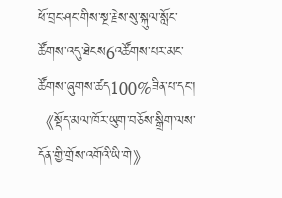ཕོ་བྲང་ཤང་གིས་སྔ་རྗེས་སུ་སྐུལ་སློང་ཚོགས་འདུ་ཐེངས6འཚོགས་པར་མང་ཚོགས་ཞུགས་ཚད100%ཟིན་པ་དང་། 《སྡོད་མལ་ཁོར་ཡུག་བཅོས་སྒྲིག་ལས་དོན་གྱི་གྲོས་འགོའི་ཡི་གེ》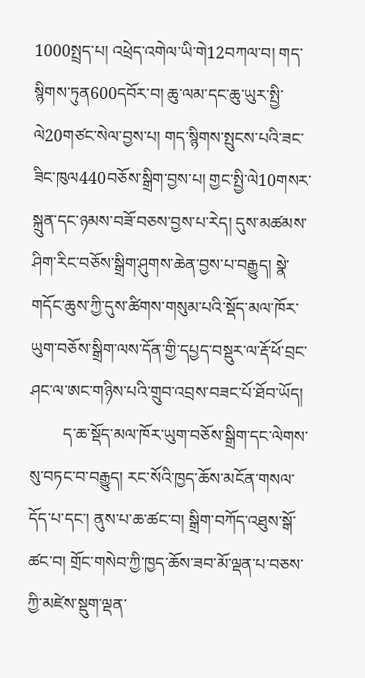1000སྤྲད་པ། འཕྲེད་འགེལ་ཡི་གེ12བཀལ་བ། གད་སྙིགས་ཏུན600དབོར་བ། ཆུ་ལམ་དང་ཆུ་ཡུར་སྤྱི་ལེ20གཙང་སེལ་བྱས་པ། གད་སྙིགས་སྤུངས་པའི་ཟང་ཟིང་ཁུལ440བཅོས་སྒྲིག་བྱས་པ། གྱང་སྤྱི་ལེ10གསར་སྐྲུན་དང་ཉམས་བཟོ་བཅས་བྱས་པ་རེད། དུས་མཚམས་ཤིག་རིང་བཅོས་སྒྲིག་ཤུགས་ཆེན་བྱས་པ་བརྒྱུད། སྣེ་གདོང་ཆུས་ཀྱི་དུས་ཚིགས་གསུམ་པའི་སྡོད་མལ་ཁོར་ཡུག་བཅོས་སྒྲིག་ལས་དོན་གྱི་དཔྱད་བསྡུར་ལ་རྡོ་ཕོ་བྲང་ཤང་ལ་ཨང་གཉིས་པའི་གྲུབ་འབྲས་བཟང་པོ་ཐོབ་ཡོད།
        ད་ཆ་སྡོད་མལ་ཁོར་ཡུག་བཅོས་སྒྲིག་དང་ལེགས་སུ་བཏང་བ་བརྒྱུད། རང་སོའི་ཁྱད་ཆོས་མངོན་གསལ་དོད་པ་དང་། ནུས་པ་ཆ་ཚང་བ། སྒྲིག་བཀོད་འཐུས་སྒོ་ཚང་བ། གྲོང་གསེབ་ཀྱི་ཁྱད་ཆོས་ཟབ་མོ་ལྡན་པ་བཅས་ཀྱི་མཛེས་སྡུག་ལྡན་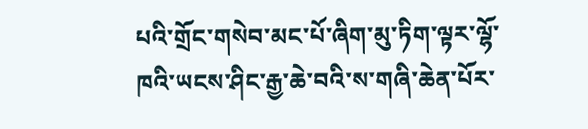པའི་གྲོང་གསེབ་མང་པོ་ཞིག་མུ་ཏིག་ལྟར་ལྷོ་ཁའི་ཡངས་ཤིང་རྒྱ་ཆེ་བའི་ས་གཞི་ཆེན་པོར་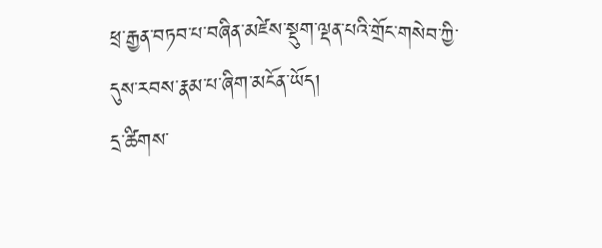ཕྲ་རྒྱན་བཏབ་པ་བཞིན་མཛེས་སྡུག་ལྡན་པའི་གྲོང་གསེབ་ཀྱི་དུས་རབས་རྣམ་པ་ཞིག་མངོན་ཡོད།
དྲ་ཚིགས་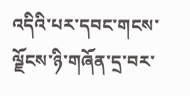འདིའི་པར་དབང་གངས་ལྗོངས་ཉི་གཞོན་དྲ་བར་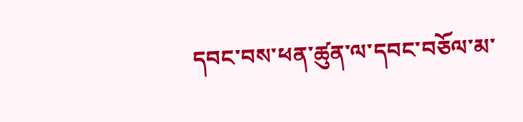དབང་བས་ཕན་ཚུན་ལ་དབང་བཅོལ་མ་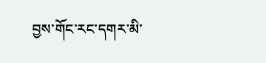བྱས་གོང་རང་དགར་མི་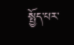སྤྱོད་པར་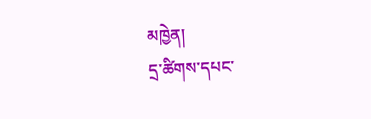མཁྱེན།
དྲ་ཚིགས་དཔང་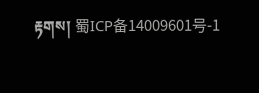རྟགས། 蜀ICP备14009601号-1